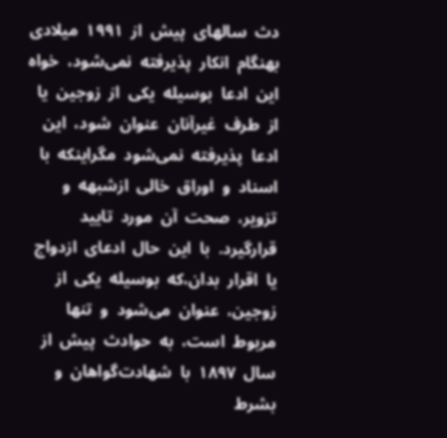دث  سالهای  پیش  از  ١٩٩١  میلادی  بهنگام  انكار  پذیرفته  نمی‌شود،  خواه  این  ادعا  بوسیله  یكی  از  زوجین  یا  از  طرف  غیرآنان  عنوان  شود،  این  ادعا  پذیرفته  نمی‌شود  مگراینكه  با  اسناد  و  اوراق  خالی  ازشبهه  و  تزویر،  صحت  آن  مورد  تایید قرارگیرد.  با  این  حال  ادعای  ازدواج  یا  اقرار  بدان‌،‌كه  بوسیله  یكی  از  زوجین‌،  عنوان  می‌شود  و  تنها  مربوط  است‌،  به  حوادث  پیش  از  سال  ١٨٩٧  با  شهادت‌گواهان  و  بشرط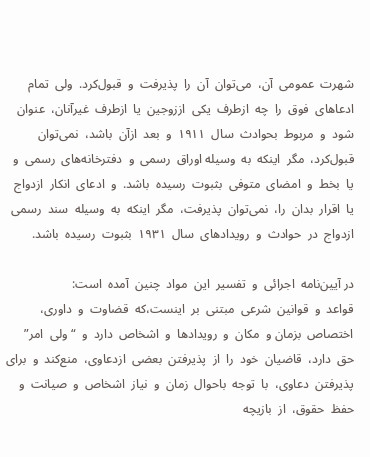شهرت  عمومی  آن‌،  می‌توان  آن  را  پذیرفت  و  قبول‌كرد.  ولی  تمام  ادعاهای  فوق  را  چه  ازطرف  یكی  اززوجین  یا  ازطرف  غیرآنان‌،  عنوان  شود  و  مربوط  بحوادث  سال  ١٩١١  و  بعد  ازآن  باشد،  نمی‌توان  قبول‌كرد،  مگر  اینكه  به  وسیله اوراق  رسمی  و  دفترخانه‌های  رسمی  و  یا  بخط  و  امضای  متوفی  بثبوت  رسیده  باشد.  و  ادعای  انكار  ازدواج  یا  اقرار  بدان  را،  نمی‌توان  پذیرفت‌،  مگر  اینكه  به  وسیله  سند  رسمی  ازدواج  در  حوادث  و  رویدادهای  سال  ١٩٣١  بثبوت  رسیده  باشد.

در آیین‌نامه  اجرائی  و  تفسیر  این  مواد  چنین  آمده  است‌:
قواعد  و  قوانین  شرعی  مبتنی  بر  اینست‌،‌كه  قضاوت  و  داوری‌،  اختصاص  بزمان و  مكان  و  رویدادها  و  اشخاص  دارد  و  “ولی  امر”  حق  دارد،  قاضیان  خود  را  از  پذیرفتن  بعضی  ازدعاوی‌،  منع‌كند  و  برای  پذیرفتن  دعاوی‌،  با  توجه  باحوال  زمان  و  نیاز  اشخاص  و  صیانت  و  حفظ  حقوق‌،  از  بازیچه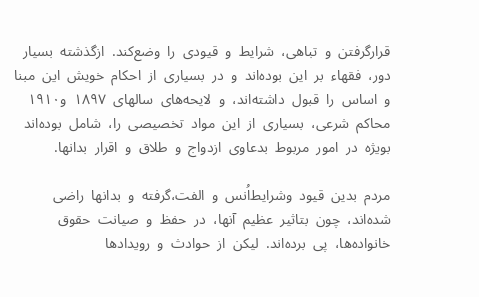قرارگرفتن  و  تباهی‌،  شرایط  و  قیودی  را  وضع‌كند.  ازگذشته  بسیار  دور،  فقهاء  بر  این  بوده‌اند  و  در  بسیاری  از  احكام  خویش  این  مبنا  و  اساس  را  قبول  داشته‌اند،  و  لایحه‌های  سالهای  ١٨٩٧  و١٩١٠  محاكم  شرعی‌،  بسیاری  از  این  مواد  تخصیصی  را،  شامل  بوده‌اند  بویژه  در  امور  مربوط  بدعاوی  ازدواج  و  طلاق  و  اقرار  بدانها.

مردم  بدین  قیود  وشرایط‌اُ‌نس  و  الفت‌،‌گرفته  و  بدانها  راضی  شده‌اند،  چون  بتا‌ثیر  عظیم  آنها،  در  حفظ  و  صیانت  حقوق  خانواده‌ها،  پی  برده‌اند.  لیكن  از  حوادث  و  رویدادها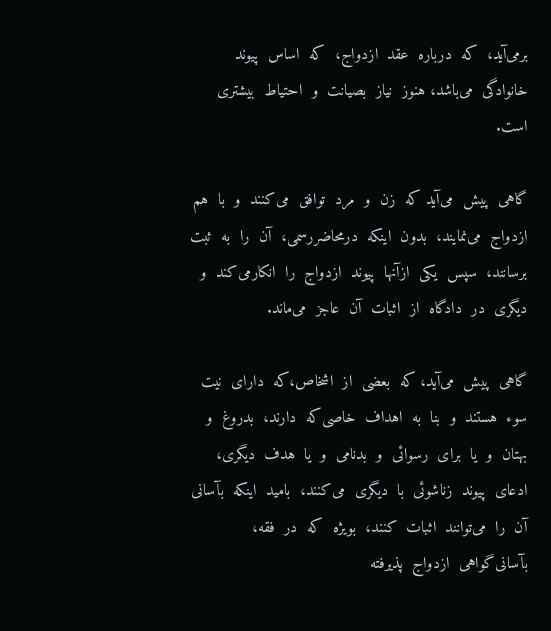برمی‌آید،  كه  درباره  عقد  ازدواج‌،  كه  اساس  پیوند  خانوادگی  می‌باشد، هنوز  نیاز  بصیانت  و  احتیاط  بیشتری  است‌.

گاهی  پیش  می‌آید كه  زن  و  مرد  توافق  می‌كنند  و  با  هم  ازدواج  می‌نمایند،  بدون  اینكه  درمحاضررسمی‌،  آن  را  به  ثبت  برسانند،  سپس  یكی  ازآنها  پیوند  ازدواج  را  انكارمی‌كند  و  دیگری  در  دادگاه  از  اثبات  آن  عاجز  می‌ماند.

گاهی  پیش  می‌آید، ‌كه  بعضی  از  اشخاص‌،‌كه  دارای  نیت  سوء  هستند  و  بنا  به  اهداف  خاصی‌كه  دارند،  بدروغ  و  بهتان  و  یا  برای  رسوائی  و  بدنامی  و  یا  هدف  دیگری‌،  ادعای  پیوند  زناشوئی  با  دیگری  می‌كنند،  بامید  اینكه  بآسانی  آن  را  می‌توانند  اثبات  كنند،  بویژه  كه  در  فقه‌،  بآسانی‌گواهی  ازدواج  پذیرفته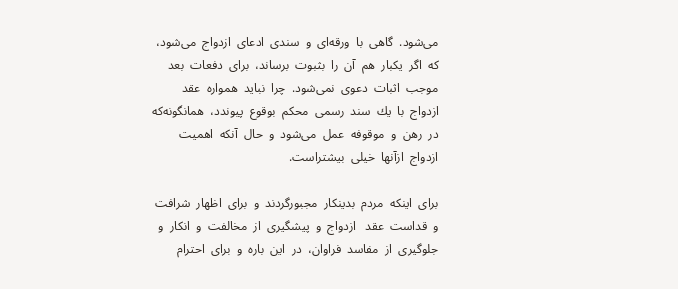می‌شود.  گاهی  با  ورقه‌ای  و  سندی  ادعای  ازدواج  می‌شود،  كه  اگر  یكبار  هم  آن  را  بثبوت  برساند،  برای  دفعات  بعد  موجب  اثبات  دعوی  نمی‌شود.  چرا  نباید  همواره  عقد ازدواج  با  یك  سند  رسمی  محكم  بوقوع  پیوندد،  همانگونه‌كه  در  رهن  و  موقوفه  عمل  می‌شود  و  حال  آنكه  اهمیت  ازدواج  ازآنها  خیلی  بیشتراست‌.

برای  اینكه  مردم  بدینكار  مجبورگردند  و  برای  اظهار  شرافت  و  قداست  عقد   ازدواج  و  پیشگیری  از  مخالفت  و  انكار  و  جلوگیری  از  مفاسد  فراوان‌،  در  این  باره  و  برای  احترام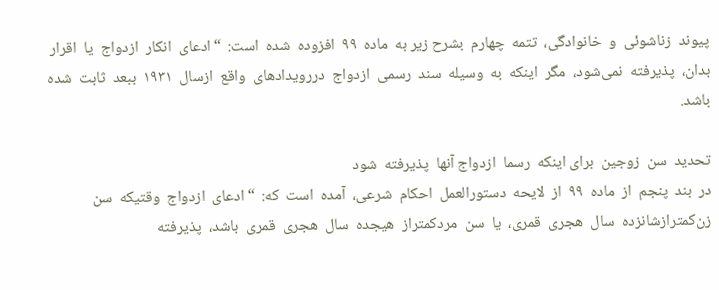پیوند  زناشوئی  و  خانوادگی‌،  تتمه  چهارم  بشرح زیر به  ماده  ٩٩  افزوده  شده  است‌:  “ادعای  انكار  ازدواج  یا  اقرار  بدان‌،  پذیرفته  نمی‌شود،  مگر  اینكه  به  وسیله  سند  رسمی  ازدواج  دررویدادهای  واقع  ازسال  ١٩٣١  ببعد  ثابت  شده  باشد.

تحدید  سن  زوجین  برای‌ اینكه  رسما  ازدواج ‌آنها  پذیرفته  شود
در  بند  پنجم  از  ماده  ٩٩  از  لایحه  دستورالعمل  احكام  شرعی‌،  آمده  است  كه‌:  “ادعای  ازدواج  وقتیكه  سن  زن‌كمترازشانزده  سال  هجری  قمری‌،  یا  سن  مردكمتراز  هیجده  سال  هجری  قمری  باشد،  پذیرفته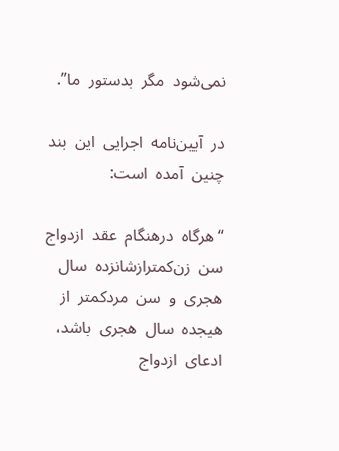نمی‌شود  مگر  بدستور  ما”.

در  آیین‌نامه  اجرایی  این  بند  چنین  آمده  است‌:

“هرگاه  درهنگام  عقد  ازدواج  سن  زن‌كمترازشانزده  سال  هجری  و  سن  مردكمتر  از  هیجده  سال  هجری  باشد،  ادعای  ازدواج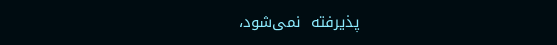پذیرفته  نمی‌شود،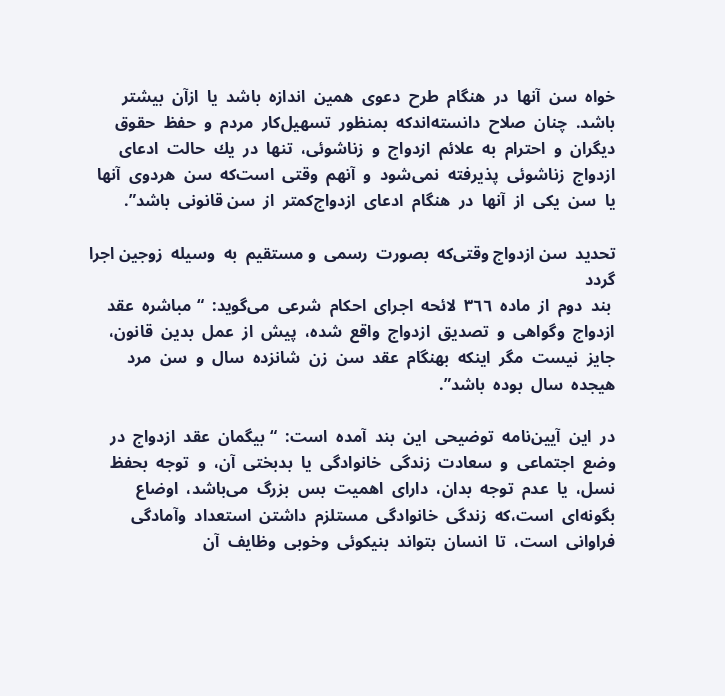خواه  سن  آنها  در  هنگام  طرح  دعوی  همین  اندازه  باشد  یا  ازآن  بیشتر  باشد.  چنان  صلاح  دانسته‌اندكه  بمنظور  تسهیل‌كار  مردم  و  حفظ  حقوق  دیگران  و  احترام  به  علائم  ازدواج  و  زناشوئی‌،  تنها  در  یك  حالت  ادعای  ازدواج  زناشوئی  پذیرفته  نمی‌شود  و  آنهم  وقتی  است‌كه  سن  هردوی  آنها  یا  سن  یكی  از  آنها  در  هنگام  ادعای  ازدواج‌كمتر  از  سن قانونی  باشد”.

تحدید  سن‌ ازدواج ‌وقتی‌كه  بصورت  رسمی  و مستقیم  به  وسیله  زوجین اجرا گردد
 بند  دوم  از  ماده  ٣٦٦  لائحه  اجرای  احكام  شرعی  می‌گوید:  “مباشره  عقد  ازدواج  وگواهی  و  تصدیق  ازدواج  واقع  شده‌،  پیش  از  عمل  بدین  قانون‌،  جایز  نیست  مگر  اینكه  بهنگام  عقد  سن  زن  شانزده  سال  و  سن  مرد  هیجده  سال  بوده  باشد”.

در  این  آیین‌نامه  توضیحی  این  بند  آمده  است‌:  “بیگمان  عقد  ازدواج  در  وضع  اجتماعی  و  سعادت  زندگی  خانوادگی  یا  بدبختی  آن‌،  و  توجه  بحفظ  نسل‌،  یا  عدم  توجه  بدان‌،  دارای  اهمیت  بس  بزرگ  می‌باشد،  اوضاع  بگونه‌ای  است‌،‌كه  زندگی  خانوادگی  مستلزم  داشتن  استعداد  وآمادگی  فراوانی  است‌،  تا  انسان  بتواند  بنیكوئی  وخوبی  وظایف  آن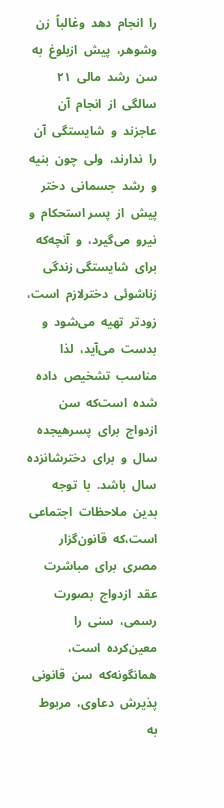را  انجام  دهد  وغالباً  زن  وشوهر،  پیش  ازبلوغ  به  سن  رشد  مالی  ٢١  سالگی  از  انجام  آن  عاجزند  و  شایستگی  آن  را  ندارند،  ولی  چون  بنیه  و  رشد  جسمانی  دختر  پیش  از  پسر استحكام  و  نیرو  می‌گیرد،  و  آنچه‌كه  برای  شایستگی زندگی  زناشوئی  دخترلازم  است‌،  زودتر  تهیه  می‌شود  و  بدست  می‌آید،  لذا  مناسب  تشخیص  داده  شده  است‌كه  سن  ازدواج  برای  پسرهیجده  سال  و  برای  دخترشانزده  سال  باشد.  با  توجه  بدین  ملاحظات  اجتماعی  است‌،‌كه  قانون‌گزار  مصری  برای  مباشرت  عقد  ازدواج  بصورت  رسمی‌،  سنی  را  معین‌كرده  است‌،  همانگونه‌كه  سن  قانونی  پذیرش  دعاوی‌،  مربوط  به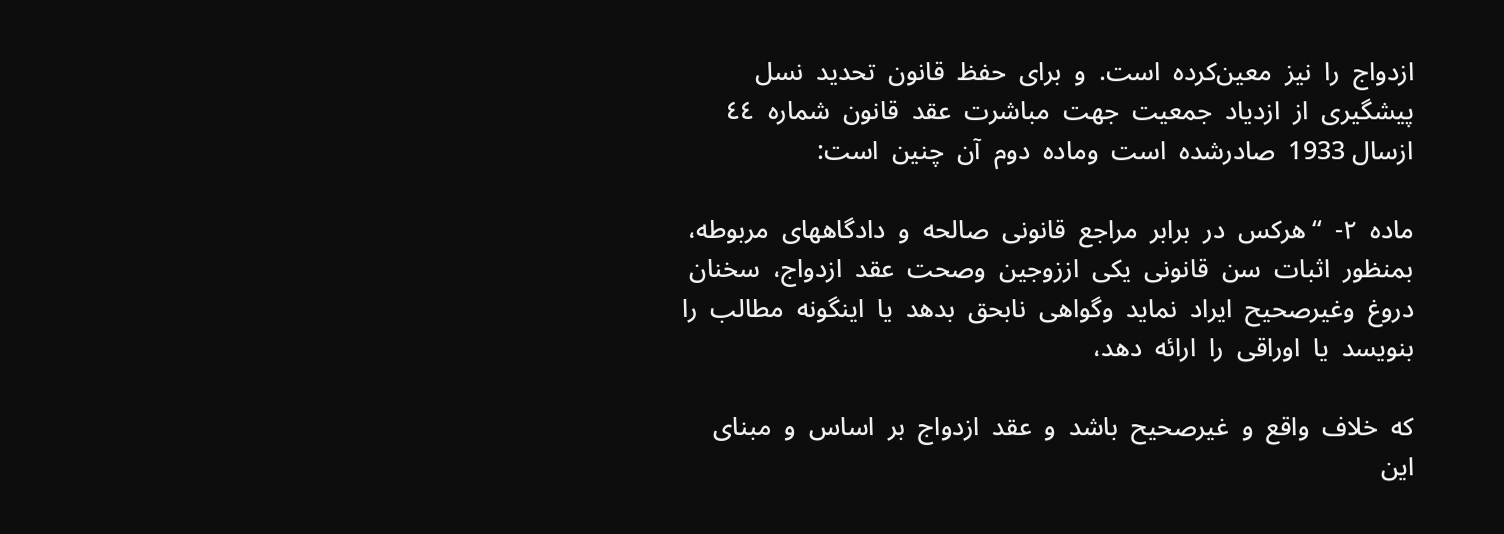ازدواج  را  نیز  معین‌كرده  است‌.  و  برای  حفظ  قانون  تحدید  نسل  پیشگیری  از  ازدیاد  جمعیت  جهت  مباشرت  عقد  قانون  شماره  ٤٤  ازسال 1933  صادرشده  است  وماده  دوم  آن  چنین  است‌:

ماده  ٢-  “هركس  در  برابر  مراجع  قانونی  صالحه  و  دادگاههای  مربوطه‌،  بمنظور  اثبات  سن  قانونی  یكی  اززوجین  وصحت  عقد  ازدواج‌،  سخنان  دروغ  وغیرصحیح  ایراد  نماید  وگواهی  نابحق  بدهد  یا  اینگونه  مطالب  را  بنویسد  یا  اوراقی  را  ارائه  دهد،

كه  خلاف  واقع  و  غیرصحیح  باشد  و  عقد  ازدواج  بر  اساس  و  مبنای  این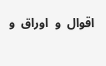اقوال  و  اوراق  و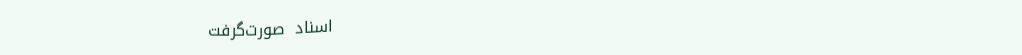اسناد  صورت‌گرفت